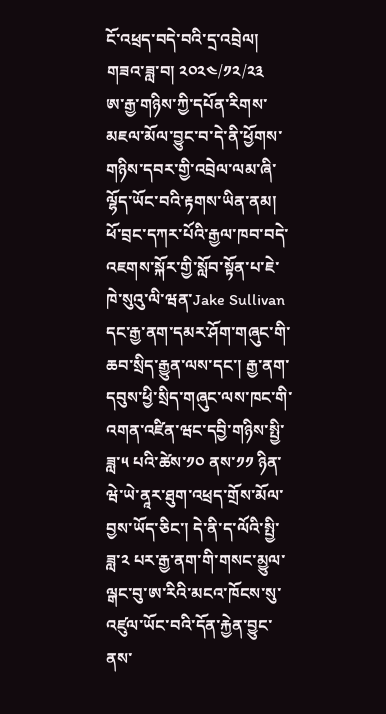ངོ་འཕྲད་བདེ་བའི་དྲ་འབྲེལ།
གཟའ་ཟླ་བ། ༢༠༢༤/༡༢/༢༣
ཨ་རྒྱ་གཉིས་ཀྱི་དཔོན་རིགས་མཇལ་མོལ་བྱུང་བ་དེ་ནི་ཕྱོགས་གཉིས་དབར་གྱི་འབྲེལ་ལམ་ཞི་ལྷོད་ཡོང་བའི་རྟགས་ཡིན་ནམ།
ཕོ་བྲང་དཀར་པོའི་རྒྱལ་ཁབ་བདེ་འཇགས་སྐོར་གྱི་སློབ་སྟོན་པ་ཇེ་ཁེ་སུའུ་ལི་ཝན་Jake Sullivan དང་རྒྱ་ནག་དམར་ཤོག་གཞུང་གི་ཆབ་སྲིད་རྒྱུན་ལས་དང་། རྒྱ་ནག་དབུས་ཕྱི་སྲིད་གཞུང་ལས་ཁང་གི་འགན་འཛིན་ཝང་དབྱི་གཉིས་སྤྱི་ཟླ་༥ པའི་ཚེས་༡༠ ནས་༡༡ ཉིན་ཝེ་ཡེ་ནཱར་ཐུག་འཕྲད་གྲོས་མོལ་བྱས་ཡོད་ཅིང་། དེ་ནི་ད་ལོའི་སྤྱི་ཟླ་༢ པར་རྒྱ་ནག་གི་གསང་མྱུལ་ལྒང་བུ་ཨ་རིའི་མངའ་ཁོངས་སུ་འཛུལ་ཡོང་བའི་དོན་རྐྱེན་བྱུང་ནས་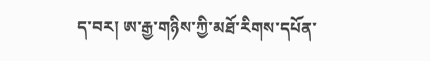ད་བར། ཨ་རྒྱ་གཉིས་ཀྱི་མཐོ་རིགས་དཔོན་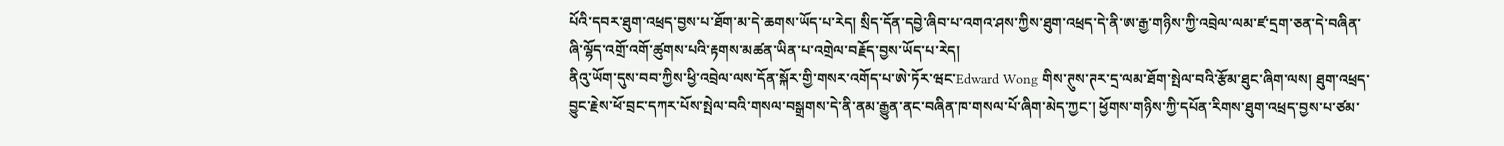པོའི་དབར་ཐུག་འཕྲད་བྱས་པ་ཐོག་མ་དེ་ཆགས་ཡོད་པ་རེད། སྲིད་དོན་དབྱེ་ཞིབ་པ་འགའ་ཤས་ཀྱིས་ཐུག་འཕྲད་དེ་ནི་ཨ་རྒྱ་གཉིས་ཀྱི་འབྲེལ་ལམ་ཛ་དྲག་ཅན་དེ་བཞིན་ཞི་ལྷོད་འགྲོ་འགོ་ཚུགས་པའི་རྟགས་མཚན་ཡིན་པ་འགྲེལ་བརྗོད་བྱས་ཡོད་པ་རེད།
ནིའུ་ཡོག་དུས་བབ་ཀྱིས་ཕྱི་འབྲེལ་ལས་དོན་སྐོར་གྱི་གསར་འགོད་པ་ཨེ་ཏོར་ཝང་Edward Wong གིས་ཊུས་ཊར་དྲ་ལམ་ཐོག་སྤེལ་བའི་རྩོམ་ཐུང་ཞིག་ལས། ཐུག་འཕྲད་བྱུང་རྗེས་ཕོ་བྲང་དཀར་པོས་སྤེལ་བའི་གསལ་བསྒྲགས་དེ་ནི་ནམ་རྒྱུན་ནང་བཞིན་ཁ་གསལ་པོ་ཞིག་མེད་ཀྱང་། ཕྱོགས་གཉིས་ཀྱི་དཔོན་རིགས་ཐུག་འཕྲད་བྱས་པ་ཙམ་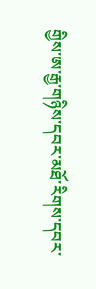གྱིས་ཨ་རྒྱ་གཉིས་དབར་མཐོ་རིགས་དབར་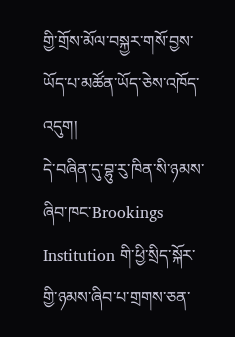གྱི་གྲོས་མོལ་བསྐྱར་གསོ་བྱས་ཡོད་པ་མཚོན་ཡོད་ཅེས་འཁོད་འདུག།
དེ་བཞིན་དུ་བྷུ་རུ་ཁིན་སི་ཉམས་ཞིབ་ཁང་Brookings Institution གི་ཕྱི་སྲིད་སྐོར་གྱི་ཉམས་ཞིབ་པ་གྲགས་ཅན་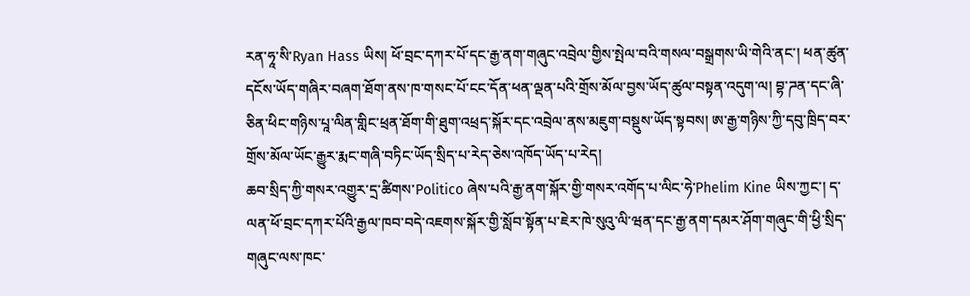རན་ཧཱ་སི་Ryan Hass ཡིས། ཕོ་བྲང་དཀར་པོ་དང་རྒྱ་ནག་གཞུང་འབྲེལ་གྱིས་སྤེལ་བའི་གསལ་བསྒྲགས་ཡི་གེའི་ནང་། ཕན་ཚུན་དངོས་ཡོད་གཞིར་བཞག་ཐོག་ནས་ཁ་གསང་པོ་ངང་དོན་ཕན་ལྡན་པའི་གྲོས་མོལ་བྱས་ཡོད་ཚུལ་བསྟན་འདུག་ལ། བྷ་ཌན་དང་ཞི་ཅིན་ཕིང་གཉིས་པཱ་ལིན་གླིང་ཕྲན་ཐོག་གི་ཐུག་འཕྲད་སྐོར་དང་འབྲེལ་ནས་མཇུག་བསྡུས་ཡོད་སྟབས། ཨ་རྒྱ་གཉིས་ཀྱི་དབུ་ཁྲིད་བར་གྲོས་མོལ་ཡོང་རྒྱུར་རྨང་གཞི་བཏིང་ཡོད་སྲིད་པ་རེད་ཅེས་འཁོད་ཡོད་པ་རེད།
ཆབ་སྲིད་ཀྱི་གསར་འགྱུར་དྲ་ཚིགས་Politico ཞེས་པའི་རྒྱ་ནག་སྐོར་གྱི་གསར་འགོད་པ་ལིང་ཧེ་Phelim Kine ཡིས་ཀྱང་། ད་ལན་ཕོ་བྲང་དཀར་པོའི་རྒྱལ་ཁབ་བདེ་འཇགས་སྐོར་གྱི་སློབ་སྟོན་པ་ཇེར་ཁེ་སུའུ་ལི་ཝན་དང་རྒྱ་ནག་དམར་ཤོག་གཞུང་གི་ཕྱི་སྲིད་གཞུང་ལས་ཁང་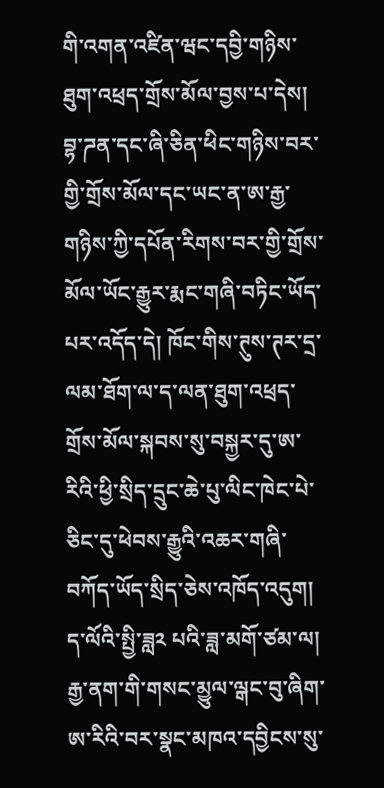གི་འགན་འཛིན་ཝང་དབྱི་གཉིས་ཐུག་འཕྲད་གྲོས་མོལ་བྱས་པ་དེས། བྷ་ཌན་དང་ཞི་ཅིན་ཕིང་གཉིས་བར་གྱི་གྲོས་མོལ་དང་ཡང་ན་ཨ་རྒྱ་གཉིས་ཀྱི་དཔོན་རིགས་བར་གྱི་གྲོས་མོལ་ཡོང་རྒྱུར་རྨང་གཞི་བཏིང་ཡོད་པར་འདོད་དེ། ཁོང་གིས་ཊུས་ཊར་དྲ་ལམ་ཐོག་ལ་ད་ལན་ཐུག་འཕྲད་གྲོས་མོལ་སྐབས་སུ་བསྐྱར་དུ་ཨ་རིའི་ཕྱི་སྲིད་དྲུང་ཆེ་པུ་ལིང་ཁེང་པེ་ཅིང་དུ་ཕེབས་རྒྱུའི་འཆར་གཞི་བཀོད་ཡོད་སྲིད་ཅེས་འཁོད་འདུག།
ད་ལོའི་སྤྱི་ཟླ༢ པའི་ཟླ་མགོ་ཙམ་ལ། རྒྱ་ནག་གི་གསང་མྱུལ་ལྒང་བུ་ཞིག་ཨ་རིའི་བར་སྣང་མཁའ་དབྱིངས་སུ་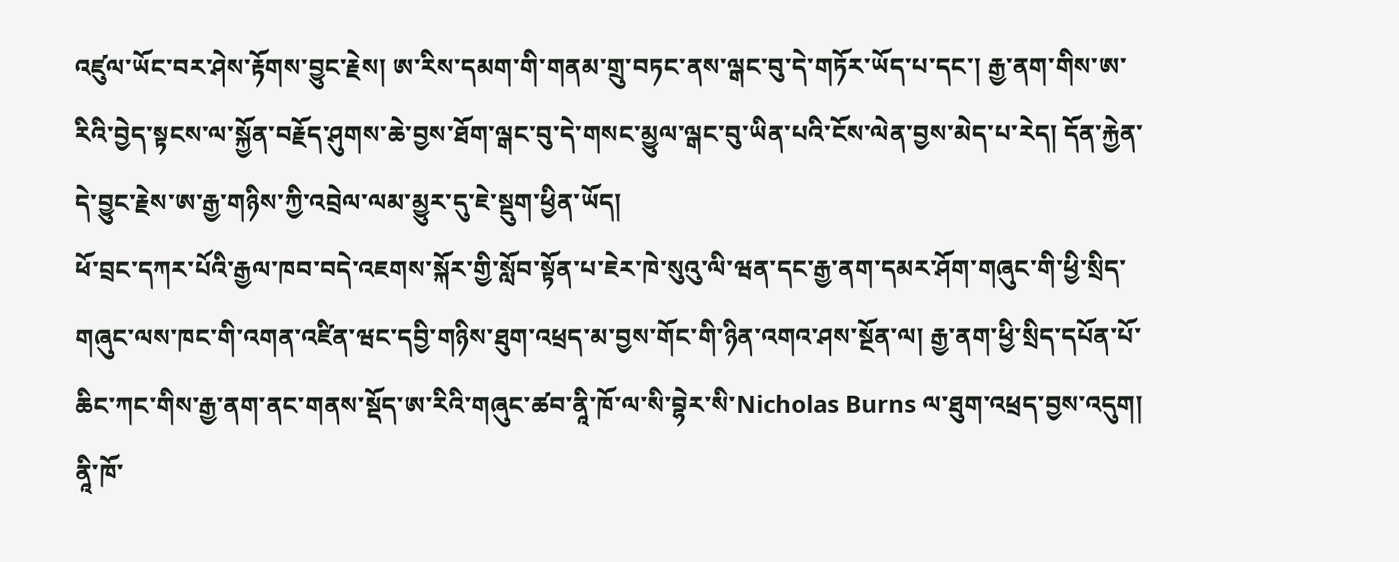འཛུལ་ཡོང་བར་ཤེས་རྟོགས་བྱུང་རྗེས། ཨ་རིས་དམག་གི་གནམ་གྲུ་བཏང་ནས་ལྒང་བུ་དེ་གཏོར་ཡོད་པ་དང་། རྒྱ་ནག་གིས་ཨ་རིའི་བྱེད་སྟངས་ལ་སྐྱོན་བརྗོད་ཤུགས་ཆེ་བྱས་ཐོག་ལྒང་བུ་དེ་གསང་མྱུལ་ལྒང་བུ་ཡིན་པའི་ངོས་ལེན་བྱས་མེད་པ་རེད། དོན་རྐྱེན་དེ་བྱུང་རྗེས་ཨ་རྒྱ་གཉིས་ཀྱི་འབྲེལ་ལམ་མྱུར་དུ་ཇེ་སྡུག་ཕྱིན་ཡོད།
ཕོ་བྲང་དཀར་པོའི་རྒྱལ་ཁབ་བདེ་འཇགས་སྐོར་གྱི་སློབ་སྟོན་པ་ཇེར་ཁེ་སུའུ་ལི་ཝན་དང་རྒྱ་ནག་དམར་ཤོག་གཞུང་གི་ཕྱི་སྲིད་གཞུང་ལས་ཁང་གི་འགན་འཛིན་ཝང་དབྱི་གཉིས་ཐུག་འཕྲད་མ་བྱས་གོང་གི་ཉིན་འགའ་ཤས་སྔོན་ལ། རྒྱ་ནག་ཕྱི་སྲིད་དཔོན་པོ་ཆིང་ཀང་གིས་རྒྱ་ནག་ནང་གནས་སྡོད་ཨ་རིའི་གཞུང་ཚབ་ནཱི་ཁོ་ལ་སི་བྷེར་སི་Nicholas Burns ལ་ཐུག་འཕྲད་བྱས་འདུག། ནཱི་ཁོ་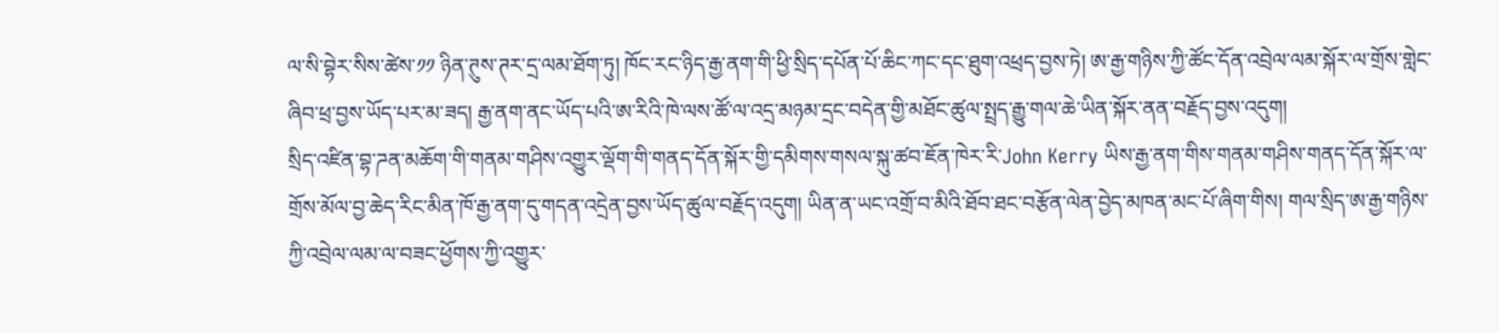ལ་སི་བྷེར་སིས་ཚེས་༡༡ ཉིན་ཊུས་ཊར་དྲ་ལམ་ཐོག་ཏུ། ཁོང་རང་ཉིད་རྒྱ་ནག་གི་ཕྱི་སྲིད་དཔོན་པོ་ཆིང་ཀང་དང་ཐུག་འཕྲད་བྱས་ཏེ། ཨ་རྒྱ་གཉིས་ཀྱི་ཚོང་དོན་འབྲེལ་ལམ་སྐོར་ལ་གྲོས་གླེང་ཞིབ་ཕྲ་བྱས་ཡོད་པར་མ་ཟད། རྒྱ་ནག་ནང་ཡོད་པའི་ཨ་རིའི་ཁེ་ལས་ཚོ་ལ་འདྲ་མཉམ་དྲང་བདེན་གྱི་མཐོང་ཚུལ་སྤྲད་རྒྱུ་གལ་ཆེ་ཡིན་སྐོར་ནན་བརྗོད་བྱས་འདུག།
སྲིད་འཛིན་བྷ་ཌན་མཆོག་གི་གནམ་གཤིས་འགྱུར་ལྡོག་གི་གནད་དོན་སྐོར་གྱི་དམིགས་གསལ་སྐུ་ཚབ་ཇོན་ཁེར་རི་John Kerry ཡིས་རྒྱ་ནག་གིས་གནམ་གཤིས་གནད་དོན་སྐོར་ལ་གྲོས་མོལ་བྱ་ཆེད་རིང་མིན་ཁོ་རྒྱ་ནག་དུ་གདན་འདྲེན་བྱས་ཡོད་ཚུལ་བརྗོད་འདུག། ཡིན་ན་ཡང་འགྲོ་བ་མིའི་ཐོབ་ཐང་བརྩོན་ལེན་བྱེད་མཁན་མང་པོ་ཞིག་གིས། གལ་སྲིད་ཨ་རྒྱ་གཉིས་ཀྱི་འབྲེལ་ལམ་ལ་བཟང་ཕྱོགས་ཀྱི་འགྱུར་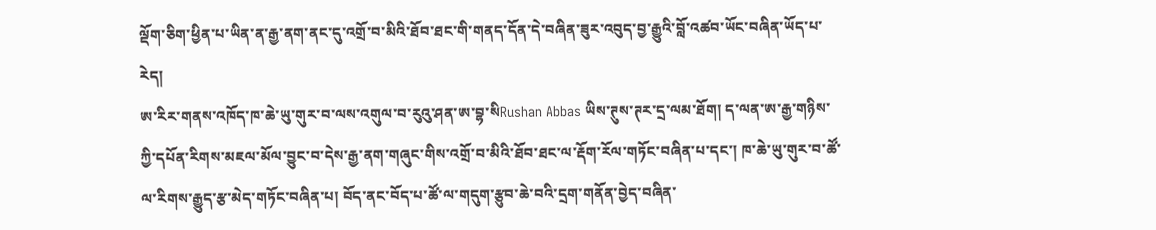ལྡོག་ཅིག་ཕྱིན་པ་ཡིན་ན་རྒྱ་ནག་ནང་དུ་འགྲོ་བ་མིའི་ཐོབ་ཐང་གི་གནད་དོན་དེ་བཞིན་ཟུར་འབུད་བྱ་རྒྱུའི་བློ་འཚབ་ཡོང་བཞིན་ཡོད་པ་རེད།
ཨ་རིར་གནས་འཁོད་ཁ་ཆེ་ཡུ་གུར་བ་ལས་འགུལ་བ་རུའུ་ཤན་ཨ་བྷ་སིRushan Abbas ཡིས་ཊུས་ཊར་དྲ་ལམ་ཐོག། ད་ལན་ཨ་རྒྱ་གཉིས་ཀྱི་དཔོན་རིགས་མཇལ་མོལ་བྱུང་བ་དེས་རྒྱ་ནག་གཞུང་གིས་འགྲོ་བ་མིའི་ཐོབ་ཐང་ལ་རྡོག་རོལ་གཏོང་བཞིན་པ་དང་། ཁ་ཆེ་ཡུ་གུར་བ་ཚོ་ལ་རིགས་རྒྱུད་རྩ་མེད་གཏོང་བཞིན་པ། བོད་ནང་བོད་པ་ཚོ་ལ་གདུག་རྩུབ་ཆེ་བའི་དྲག་གནོན་བྱེད་བཞིན་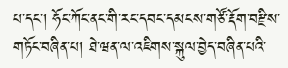པ་དང་། ཧོང་ཀོང་ནང་གི་རང་དབང་དམངས་གཙོ་རྡོག་བརྫིས་གཏོང་བཞིན་པ། ཐེ་ཝན་ལ་འཇིགས་སྐུལ་བྱེད་བཞིན་པའི་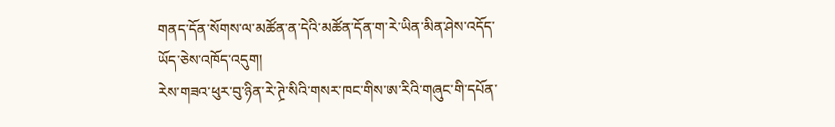གནད་དོན་སོགས་ལ་མཚོན་ན་དེའི་མཚོན་དོན་ག་རེ་ཡིན་མིན་ཤེས་འདོད་ཡོད་ཅེས་འཁོད་འདུག།
རེས་གཟའ་ཕུར་བུ་ཉིན་རེ་ཊྲེ་སིའི་གསར་ཁང་གིས་ཨ་རིའི་གཞུང་གི་དཔོན་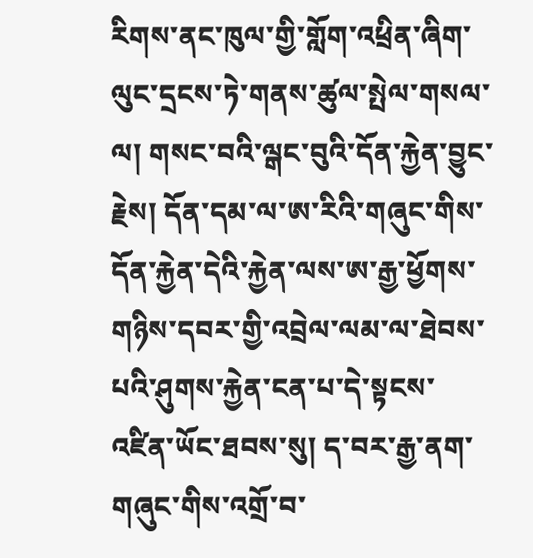རིགས་ནང་ཁུལ་གྱི་གློག་འཕྲིན་ཞིག་ལུང་དྲངས་ཏེ་གནས་ཚུལ་སྤེལ་གསལ་ལ། གསང་བའི་ལྒང་བུའི་དོན་རྐྱེན་བྱུང་རྗེས། དོན་དམ་ལ་ཨ་རིའི་གཞུང་གིས་དོན་རྐྱེན་དེའི་རྐྱེན་ལས་ཨ་རྒྱ་ཕྱོགས་གཉིས་དབར་གྱི་འབྲེལ་ལམ་ལ་ཐེབས་པའི་ཤུགས་རྐྱེན་ངན་པ་དེ་སྟངས་འཛིན་ཡོང་ཐབས་སུ། ད་བར་རྒྱ་ནག་གཞུང་གིས་འགྲོ་བ་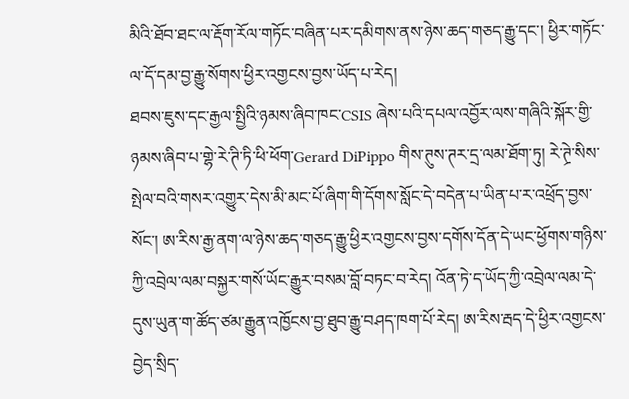མིའི་ཐོབ་ཐང་ལ་རྡོག་རོལ་གཏོང་བཞིན་པར་དམིགས་ནས་ཉེས་ཆད་གཅད་རྒྱུ་དང་། ཕྱིར་གཏོང་ལ་དོ་དམ་བྱ་རྒྱུ་སོགས་ཕྱིར་འགྱངས་བྱས་ཡོད་པ་རེད།
ཐབས་ཇུས་དང་རྒྱལ་སྤྱིའི་ཉམས་ཞིབ་ཁང་CSIS ཞེས་པའི་དཔལ་འབྱོར་ལས་གཞིའི་སྐོར་གྱི་ཉམས་ཞིབ་པ་གྷེ་རེ་ཊི་ཏི་ཕི་ཕོག་Gerard DiPippo གིས་ཊུས་ཊར་དྲ་ལམ་ཐོག་ཏུ། རེ་ཊྲེ་སིས་སྤེལ་བའི་གསར་འགྱུར་དེས་མི་མང་པོ་ཞིག་གི་དོགས་སློང་དེ་བདེན་པ་ཡིན་པ་ར་འཕྲོད་བྱས་སོང་། ཨ་རིས་རྒྱ་ནག་ལ་ཉེས་ཆད་གཅད་རྒྱུ་ཕྱིར་འགྱངས་བྱས་དགོས་དོན་དེ་ཡང་ཕྱོགས་གཉིས་ཀྱི་འབྲེལ་ལམ་བསྐྱར་གསོ་ཡོང་རྒྱུར་བསམ་བློ་བཏང་བ་རེད། འོན་ཏེ་ད་ཡོད་ཀྱི་འབྲེལ་ལམ་དེ་དུས་ཡུན་ག་ཚོད་ཙམ་རྒྱུན་འཁྱོངས་བྱ་ཐུབ་རྒྱུ་བཤད་ཁག་པོ་རེད། ཨ་རིས་རྦད་དེ་ཕྱིར་འགྱངས་བྱེད་སྲིད་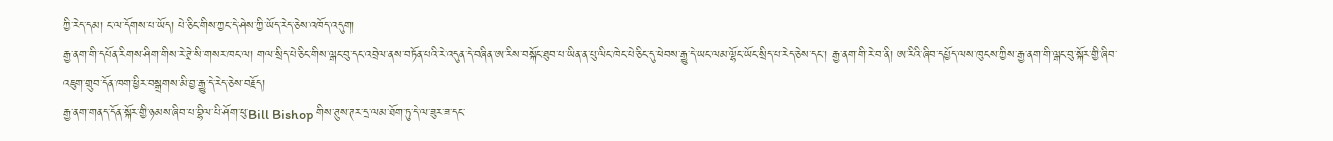ཀྱི་རེད་དམ། ང་ལ་དོགས་པ་ཡོད། པེ་ཅིང་གིས་ཀྱང་དེ་ཤེས་ཀྱི་ཡོད་རེད་ཅེས་འཁོད་འདུག།
རྒྱ་ནག་གི་དཔོན་རིགས་ཤིག་གིས་རེ་ཊྲེ་སི་གསར་ཁང་ལ། གལ་སྲིད་པེ་ཅིང་གིས་ལྒང་བུ་དང་འབྲེལ་ནས་བཏོན་པའི་རེ་འདུན་དེ་བཞིན་ཨ་རིས་བསྐོང་ཐུབ་པ་ཡིན་ན་པུ་ལིང་ཁེང་པེ་ཅིང་དུ་ཕེབས་རྒྱུ་དེ་ཡང་ལམ་ལྷོང་ཡོང་སྲིད་པ་རེད་ཅེས་དང་། རྒྱ་ནག་གི་རེ་བ་ནི། ཨ་རིའི་ཞིབ་དཔྱོད་ལས་ཁུངས་ཀྱིས་རྒྱ་ནག་གི་ལྒང་བུ་སྐོར་གྱི་ཞིབ་འཇུག་གྲུབ་དོན་ཁག་ཕྱིར་བསྒྲགས་མི་བྱ་རྒྱུ་དེ་རེད་ཅེས་བརྗོད།
རྒྱ་ནག་གནད་དོན་སྐོར་གྱི་ཉམས་ཞིབ་པ་བྷིལ་པི་ཤོག་ཕུ་Bill Bishop གིས་ཊུས་ཊར་དྲ་ལམ་ཐོག་ཏུ་དེ་ལ་ཟུར་ཟ་དང་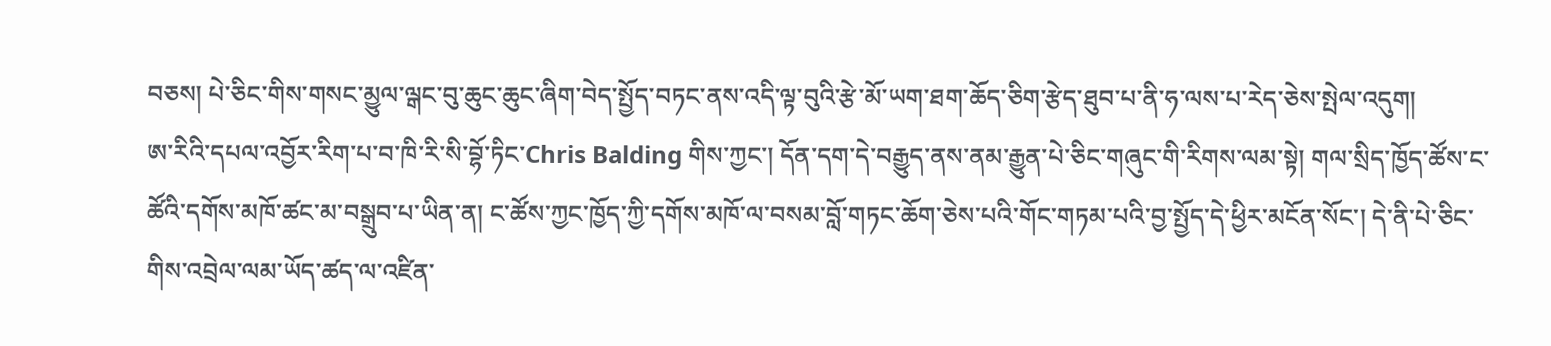བཅས། པེ་ཅིང་གིས་གསང་མྱུལ་ལྒང་བུ་ཆུང་ཆུང་ཞིག་བེད་སྤྱོད་བཏང་ནས་འདི་ལྟ་བུའི་རྩེ་མོ་ཡག་ཐག་ཆོད་ཅིག་རྩེད་ཐུབ་པ་ནི་ཧ་ལས་པ་རེད་ཅེས་སྤེལ་འདུག།
ཨ་རིའི་དཔལ་འབྱོར་རིག་པ་བ་ཁི་རི་སི་བྷོ་ཏིང་Chris Balding གིས་ཀྱང་། དོན་དག་དེ་བརྒྱུད་ནས་ནམ་རྒྱུན་པེ་ཅིང་གཞུང་གི་རིགས་ལམ་སྟེ། གལ་སྲིད་ཁྱོད་ཚོས་ང་ཚོའི་དགོས་མཁོ་ཚང་མ་བསྒྲུབ་པ་ཡིན་ན། ང་ཚོས་ཀྱང་ཁྱོད་ཀྱི་དགོས་མཁོ་ལ་བསམ་བློ་གཏང་ཆོག་ཅེས་པའི་གོང་གཏམ་པའི་བྱ་སྤྱོད་དེ་ཕྱིར་མངོན་སོང་། དེ་ནི་པེ་ཅིང་གིས་འབྲེལ་ལམ་ཡོད་ཚད་ལ་འཛིན་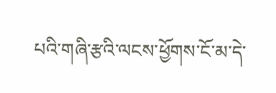པའི་གཞི་རྩའི་ལངས་ཕྱོགས་ངོ་མ་དེ་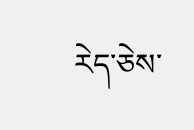རེད་ཅེས་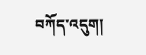བཀོད་འདུག།